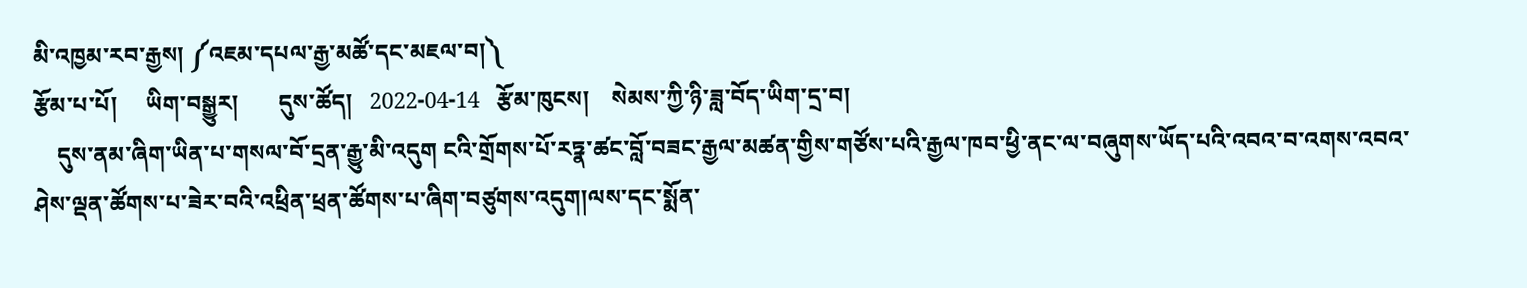མི་འཁྱམ་རབ་རྒྱས། ༼འཇམ་དཔལ་རྒྱ་མཚོ་དང་མཇལ་བ།༽
རྩོམ་པ་པོ།     ཡིག་བསྒྱུར།       དུས་ཚོད།   2022-04-14   རྩོམ་ཁུངས།    སེམས་ཀྱི་ཉི་ཟླ་བོད་ཡིག་དྲ་བ།
    དུས་ནམ་ཞིག་ཡིན་པ་གསལ་བོ་དྲན་རྒྱུ་མི་འདུག ངའི་གྲོགས་པོ་རཏྣ་ཚང་བློ་བཟང་རྒྱལ་མཚན་གྱིས་གཙོས་པའི་རྒྱལ་ཁབ་ཕྱི་ནང་ལ་བཞུགས་ཡོད་པའི་འབའ་བ་འགས་འབའ་ཤེས་ལྡན་ཚོགས་པ་ཟེར་བའི་འཕྲིན་ཕྲན་ཚོགས་པ་ཞིག་བཙུགས་འདུག།ལས་དང་སྨོན་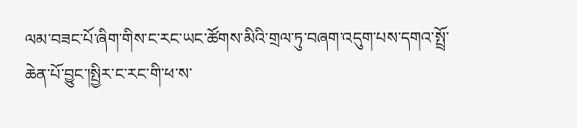ལམ་བཟང་པོ་ཞིག་གིས་ང་རང་ཡང་ཚོགས་མིའི་གྲལ་ཏུ་བཞག་འདུག་པས་དགའ་སྤྲོ་ཆེན་པོ་བྱུང་།སྤྱིར་ང་རང་གི་ཕ་ས་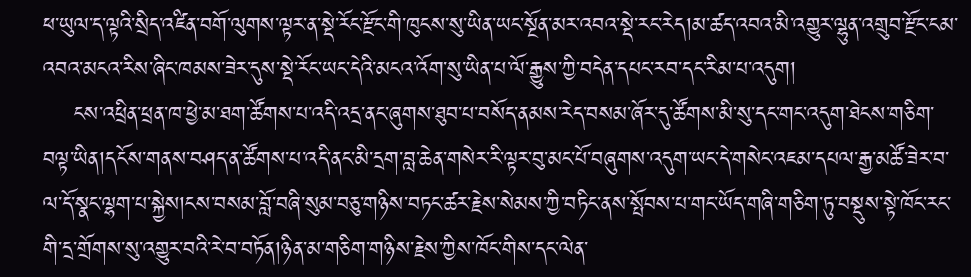ཕ་ཡུལ་ད་ལྟའི་སྲིད་འཛིན་བགོ་ལུགས་ལྟར་ན་སྡེ་རོང་རྫོང་གི་ཁུངས་སུ་ཡིན་ཡང་སྔོན་མར་འབའ་སྡེ་རང་རེད།མ་ཚད་འབའ་མི་འགྱུར་ལྷུན་འགྲུབ་རྫོང་ངམ་འབའ་མངའ་རིས་ཞིང་ཁམས་ཟེར་དུས་སྡེ་རོང་ཡང་དེའི་མངའ་འོག་སུ་ཡིན་པ་ལོ་རྒྱུས་ཀྱི་བདེན་དཔང་རབ་དང་རིམ་པ་འདུག།
    ངས་འཕྲིན་ཕྲན་ཁ་ཕྱེ་མ་ཐག་ཚོགས་པ་འདི་འདྲ་ནང་ཞུགས་ཐུབ་པ་བསོད་ནམས་རེད་བསམ་ཞོར་དུ་ཚོགས་མི་སུ་དང་གང་འདུག་ཐེངས་གཅིག་བལྟ་ཡིན།དངོས་གནས་བཤད་ན་ཚོགས་པ་འདི་ནང་མི་དྲག་བླ་ཆེན་གསེར་རི་ལྟར་བུ་མང་པོ་བཞུགས་འདུག་ཡང་དེ་གསེང་འཇམ་དཔལ་རྒྱ་མཚོ་ཟེར་བ་ལ་དོ་སྣང་ལྷག་པ་སྐྱེས།ངས་བསམ་བློ་བཞི་སུམ་བཅུ་གཉིས་བཏང་ཚར་རྗེས་སེམས་ཀྱི་བཏིང་ནས་སྤོབས་པ་གང་ཡོད་གཞི་གཅིག་ཏུ་བསྡུས་སྟེ་ཁོང་རང་གི་དྲ་གྲོགས་སུ་འགྱུར་བའི་རེ་བ་བཏོན།ཉིན་མ་གཅིག་གཉིས་རྗེས་ཀྱིས་ཁོང་གིས་དང་ལེན་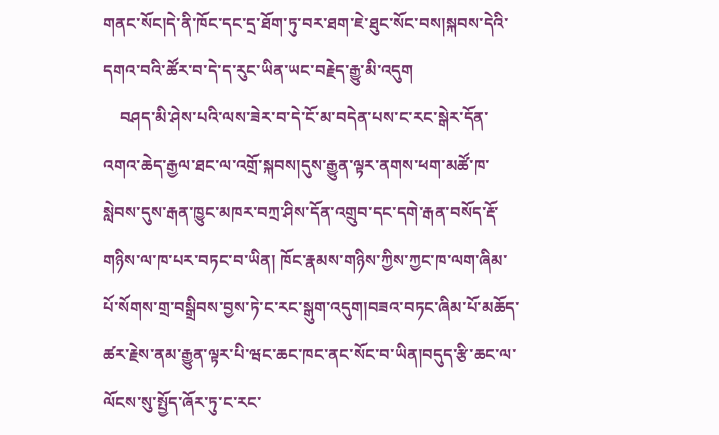གནང་སོང།དེ་ནི་ཁོང་དང་དྲ་ཐོག་ཏུ་བར་ཐག་ཇེ་ཐུང་སོང་བས།སྐབས་དེའི་དགའ་བའི་ཚོར་བ་དེ་ད་རུང་ཡིན་ཡང་བརྗེད་རྒྱུ་མི་འདུག
    བཤད་མི་ཤེས་པའི་ལས་ཟེར་བ་དེ་ངོ་མ་བདེན་པས་ང་རང་སྒེར་དོན་འགའ་ཆེད་རྒྱལ་ཐང་ལ་འགྲོ་སྐབས།དུས་རྒྱུན་ལྟར་ནགས་ཕག་མཚོ་ཁ་སླེབས་དུས་རྒན་ཁྱུང་མཁར་བཀྲ་ཤིས་དོན་འགྲུབ་དང་དགེ་རྒན་བསོད་རྡོ་གཉིས་ལ་ཁ་པར་བཏང་བ་ཡིན། ཁོང་རྣམས་གཉིས་ཀྱིས་ཀྱང་ཁ་ལག་ཞིམ་པོ་སོགས་གྲ་བསྒྲིབས་བྱས་ཏེ་ང་རང་སྒུག་འདུག།བཟའ་བཏང་ཞིམ་པོ་མཆོད་ཚར་རྗེས་ནམ་རྒྱུན་ལྟར་པི་ཝང་ཆང་ཁང་ནང་སོང་བ་ཡིན།བདུད་རྩི་ཆང་ལ་ལོངས་སུ་སྤྱོད་ཞོར་ཏུ་ང་རང་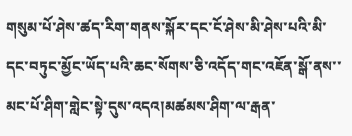གསུམ་པོ་ཤེས་ཚད་རིག་གནས་སྐོར་དང་ངོ་ཤེས་མི་ཤེས་པའི་མི་དང་བཏུང་མྱོང་ཡོད་པའི་ཆང་སོགས་ཅི་འདོད་གང་འཇོན་སྒོ་ནས་་མང་པོ་ཤིག་གླེང་སྟེ་དུས་འདའ།མཚམས་ཤིག་ལ་རྒན་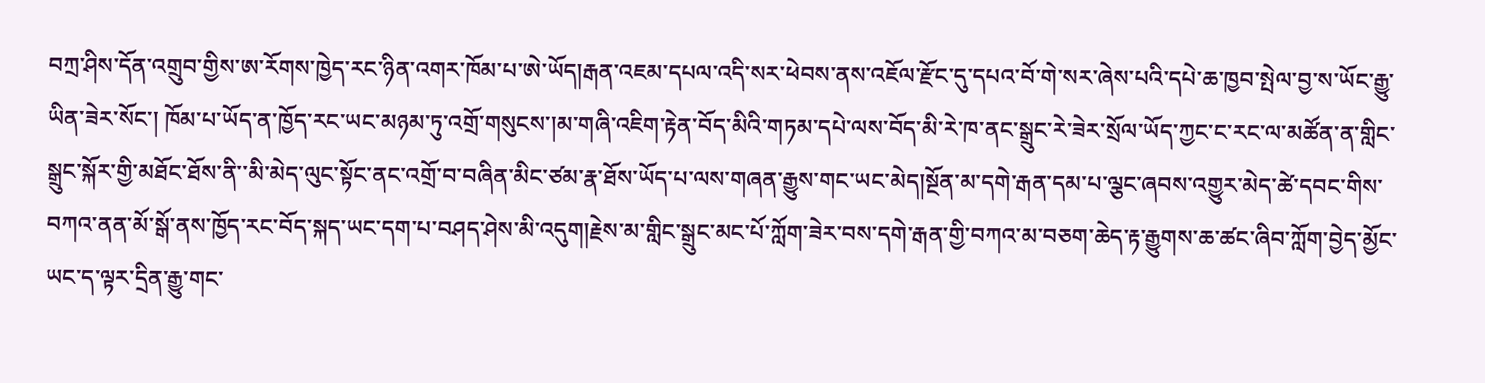བཀྲ་ཤིས་དོན་འགྲུབ་གྱིས་ཨ་རོགས་ཁྱེད་རང་ཉིན་འགར་ཁོམ་པ་ཨེ་ཡོད།རྒན་འཇམ་དཔལ་འདི་སར་ཕེབས་ནས་འཇོལ་རྫོང་དུ་དཔའ་བོ་གེ་སར་ཞེས་པའི་དཔེ་ཆ་ཁྱབ་སྤེལ་བྱ་ས་ཡོང་རྒྱུ་ཡིན་ཟེར་སོང་། ཁོམ་པ་ཡོད་ན་ཁྱོད་རང་ཡང་མཉམ་ཏུ་འགྲོ་གསུངས་།མ་གཞི་འཇིག་རྟེན་བོད་མིའི་གཏམ་དཔེ་ལས་བོད་མི་རེ་ཁ་ནང་སྒྲུང་རེ་ཟེར་སྲོལ་ཡོད་ཀྱང་ང་རང་ལ་མཚོན་ན་གླིང་སྒྲུང་སྐོར་གྱི་མཐོང་ཐོས་ནི་་མི་མེད་ལུང་སྟོང་ནང་འགྲོ་བ་བཞིན་མིང་ཙམ་རྣ་ཐོས་ཡོད་པ་ལས་གཞན་རྒྱུས་གང་ཡང་མེད།སྔོན་མ་དགེ་རྒན་དམ་པ་ལྕང་ཞབས་འགྱུར་མེད་ཚེ་དབང་གིས་བཀའ་ནན་མོ་སྒོ་ནས་ཁྱོད་རང་བོད་སྐད་ཡང་དག་པ་བཤད་ཤེས་མི་འདུག།རྗེས་མ་གླིང་སྒྲུང་མང་པོ་ཀློག་ཟེར་བས་དགེ་རྒན་གྱི་བཀའ་མ་བཅག་ཆེད་རྟ་རྒྱུགས་ཆ་ཚང་ཞིབ་ཀློག་བྱེད་མྱོང་ཡང་ད་ལྟར་དྲིན་རྒྱུ་གང་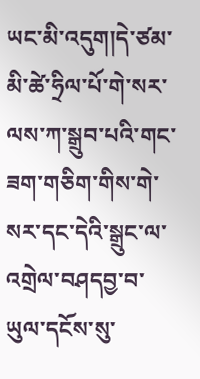ཡང་མི་འདུག།དེ་ཙམ་མི་ཚེ་ཧྲིལ་པོ་གེ་སར་ལས་ཀ་སྒྲུབ་པའི་གང་ཟག་གཅིག་གིས་གེ་སར་དང་དེའི་སྒྲུང་ལ་འགྲེལ་བཤདབྱ་བ་ཡུལ་དངོས་སུ་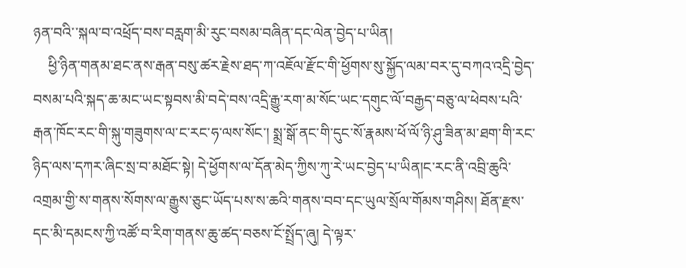ཉན་བའི་་སྐལ་བ་འཕྲོད་བས་བརླག་མི་རུང་བསམ་བཞིན་དང་ལེན་བྱེད་པ་ཡིན།
    ཕྱི་ཉིན་གནམ་ཐང་ནས་རྒན་བསུ་ཚར་རྗེས་ཐད་ཀ་འཇོལ་རྫོང་གི་ཕྱོགས་སུ་སྐྱོད་ལམ་བར་དུ་བཀའ་འདྲི་བྱེད་བསམ་པའི་སྐད་ཆ་མང་ཡང་སྟབས་མི་བདེ་བས་འདྲི་རྒྱུ་རག་མ་སོང་ཡང་དགུང་ལོ་བརྒྱད་བཅུ་ལ་ཕེབས་པའི་རྒན་ཁོང་རང་གི་སྐུ་གཟུགས་ལ་ང་རང་ཧ་ལས་སོང་། སྨྲ་སྒོ་ནང་གི་དུང་སོ་རྣམས་ཕོ་ལོ་ཉི་ཤུ་ཟིན་མ་ཐག་གི་རང་ཉིད་ལས་དཀར་ཞིང་སྲ་བ་མཐོང་སྟེ། དེ་ཕྱོགས་ལ་དོན་མེད་ཀྱིས་ཀུ་རེ་ཡང་བྱེད་པ་ཡིན།ང་རང་ནི་འབྲི་ཆུའི་འགྲམ་གྱི་ས་གནས་སོགས་ལ་རྒྱུས་ཅུང་ཡོད་པས་ས་ཆའི་གནས་བབ་དང་ཡུལ་སྲོལ་གོམས་གཤིས། ཐོན་རྫས་དང་མི་དམངས་ཀྱི་འཚོ་བ་རིག་གནས་ཆུ་ཚད་བཅས་ངོ་སྤྲོད་ཞུ། དེ་ལྟར་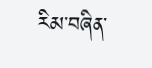རིམ་བཞིན་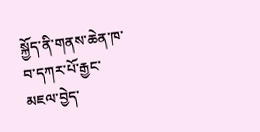སྐྱོད་ནི་གནས་ཆེན་ཁ་བ་དཀར་པོ་རྒྱང་མཇལ་བྱེད་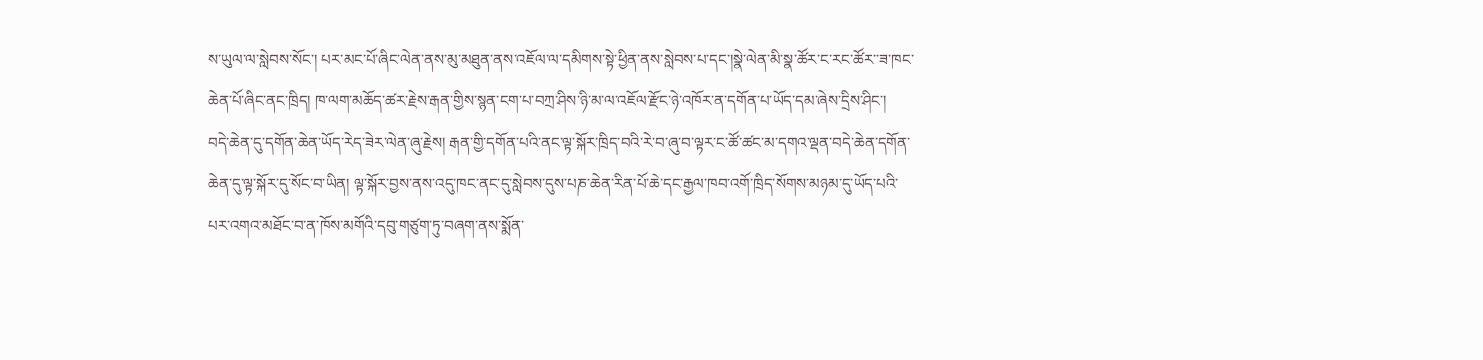ས་ཡུལ་ལ་སླེབས་སོང་། པར་མང་པོ་ཞིང་ལེན་ནས་མུ་མཐུན་ནས་འཇོལ་ལ་དམིགས་སྟེ་ཕྱིན་ནས་སླེབས་པ་དང་།སྣེ་ལེན་མི་སྣ་ཚོར་ང་རང་ཚོར་་ཟ་ཁང་ཆེན་པོ་ཞིང་ནང་ཁྲིད། ཁ་ལག་མཆོད་ཚར་རྗེས་རྒན་གྱིས་སྙན་ངག་པ་བཀྲ་ཤིས་ཉི་མ་ལ་འཇོལ་རྫོང་ཉེ་འཁོར་ན་དགོན་པ་ཡོད་དམ་ཞེས་དྲིས་ཤིང་། བདེ་ཆེན་དུ་དགོན་ཆེན་ཡོད་རེད་ཟེར་ལེན་ཞུ་རྗེས། རྒན་གྱི་དགོན་པའི་ནང་ལྟ་སྐོར་ཁྲིད་བའི་རེ་བ་ཞུ་བ་ལྟར་ང་ཚོ་ཚང་མ་དགའ་ལྡན་བདེ་ཆེན་དགོན་ཆེན་དུ་ལྟ་སྐོར་དུ་སོང་བ་ཡིན། ལྟ་སྐོར་བྱས་ནས་འདུ་ཁང་ནང་དུ་སླེབས་དུས་པཎ་ཆེན་རིན་པོ་ཆེ་དང་རྒྱལ་ཁབ་འགོ་ཁྲིད་སོགས་མཉམ་དུ་ཡོད་པའི་པར་འགའ་མཐོང་བ་ན་ཁོས་མགོའི་དབུ་གཙུག་ཏུ་བཞག་ནས་སྨོན་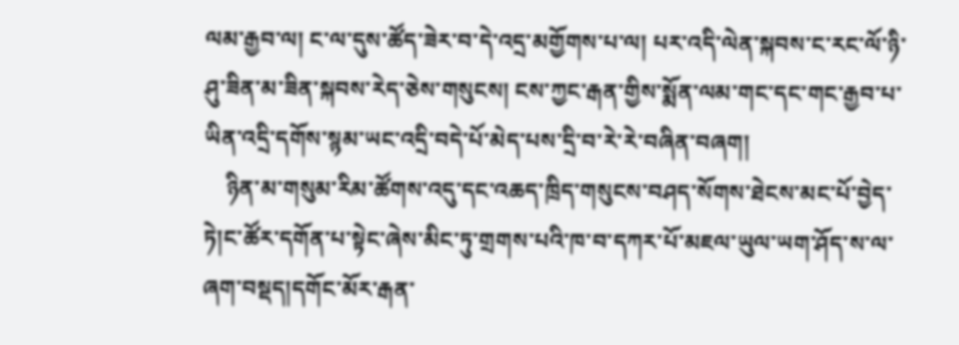ལམ་རྒྱབ་ལ། ང་ལ་དུས་ཚོད་ཟེར་བ་དེ་འདྲ་མགྱོགས་པ་ལ། པར་འདི་ལེན་སྐབས་ང་རང་ལོ་ཉི་ཤུ་ཟིན་མ་ཟིན་སྐབས་རེད་ཅེས་གསུངས། ངས་ཀྱང་རྒན་གྱིས་སྨོན་ལམ་གང་དང་གང་རྒྱབ་པ་ཡིན་འདྲི་དགོས་སྙམ་ཡང་འདྲི་བདེ་པོ་མེད་པས་དྲི་བ་རེ་རེ་བཞིན་བཞག།
    ཉིན་མ་གསུམ་རིམ་ཚོགས་འདུ་དང་འཆད་ཁྲིད་གསུངས་བཤད་སོགས་ཐེངས་མང་པོ་བྱེད་ཏེ།ང་ཚོར་དགོན་པ་སྟེང་ཞེས་མིང་ཏུ་གྲགས་པའི་ཁ་བ་དཀར་པོ་མཇལ་ཡུལ་ཡག་ཤོད་ས་ལ་ཞག་བསྡད།དགོང་མོར་རྒན་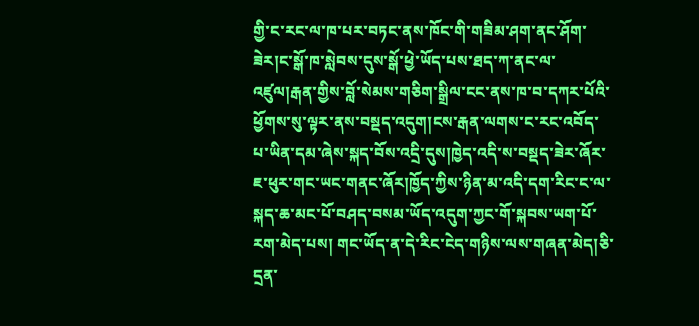གྱི་ང་རང་ལ་ཁ་པར་བཏང་ནས་ཁོང་གི་གཟིམ་ཤག་ནང་ཤོག་ཟེར།ང་སྒོ་ཁ་སླེབས་དུས་སྒོ་ཕྱེ་ཡོད་པས་ཐད་ཀ་ནང་ལ་འཛུལ།རྒན་གྱིས་བློ་སེམས་གཅིག་སྒྲིལ་ངང་ནས་ཁ་བ་དཀར་པོའི་ཕྱོགས་སུ་ལྟར་ནས་བསྡད་འདུག།ངས་རྒན་ལགས་ང་རང་འབོད་པ་ཡིན་དམ་ཞེས་སྐད་བོས་འདྲི་དུས།ཁྱེད་འདི་ས་བསྡད་ཟེར་ཞོར་ཇ་ཕུར་གང་ཡང་གནང་ཞོར།ཁྱོད་ཀྱིས་ཉིན་མ་འདི་དག་རིང་ང་ལ་སྐད་ཆ་མང་པོ་བཤད་བསམ་ཡོད་འདུག་ཀྱང་གོ་སྐབས་ཡག་པོ་རག་མེད་པས། གང་ཡོད་ན་དེ་རིང་ངེད་གཉིས་ལས་གཞན་མེད།ཅི་དྲན་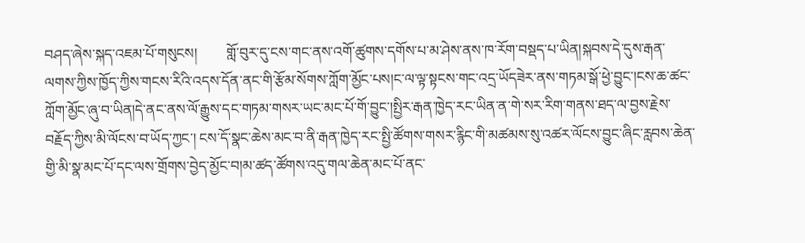བཤད་ཞེས་སྐད་འཇམ་པོ་གསུངས།        གློ་བུར་དུ་ངས་གང་ནས་འགོ་ཚུགས་དགོས་པ་མ་ཤེས་ནས་ཁ་རོག་བསྡད་པ་ཡིན།སྐབས་དེ་དུས་རྒན་ལགས་ཀྱིས་ཁྱོད་ཀྱིས་གངས་རིའི་འདས་དོན་ནང་གི་རྩོམ་སོགས་ཀློག་མྱོང་པས།ང་ལ་ལྟ་སྟངས་གང་འདྲ་ཡོདཟེར་ནས་གཏམ་སྒོ་ཕྱེ་བྱུང་།ངས་ཆ་ཚང་ཀློག་མྱོང་ཞུ་བ་ཡིན།དེ་ནང་ནས་ལོ་རྒྱུས་དང་གཏམ་གསར་ཡང་མང་པོ་གོ་བྱུང་།སྤྱིར་རྒན་ཁྱེད་རང་ཡིན་ན་གེ་སར་རིག་གནས་ཐད་ལ་བྱས་རྗེས་བརྗོད་ཀྱིས་མི་ལོངས་བ་ཡོད་ཀྱང་། ངས་དོ་སྣང་ཆེས་མང་བ་ནི་རྒན་ཁྱེད་རང་སྤྱི་ཚོགས་གསར་རྙིང་གི་མཚམས་སུ་འཚར་ལོངས་བྱུང་ཞིང་རླབས་ཆེན་གྱི་མི་སྣ་མང་པོ་དང་ལས་གྲོགས་བྱེད་མྱོང་བ།མ་ཚད་ཚོགས་འདུ་གལ་ཆེན་མང་པོ་ནང་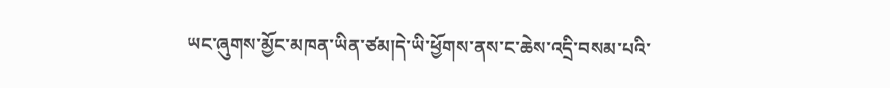ཡང་ཞུགས་མྱོང་མཁན་ཡིན་ཙམ།དེ་ཡི་ཕྱོགས་ནས་ང་ཆེས་འདྲི་བསམ་པའི་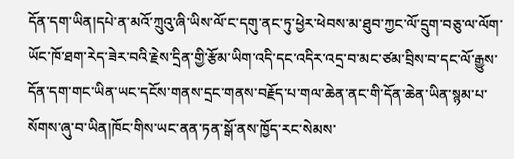དོན་དག་ཡིན།དཔེ་ན་མའོ་ཀྲུའུ་ཞི་ཡིས་ལོ་ང་དགུ་ནང་ཏུ་ཕྱེར་ཕེབས་མ་ཐུབ་ཀྱང་ལོ་དྲུག་བཅུ་ལ་ལོག་ཡོང་ཁོ་ཐག་རེད་ཟེར་བའི་རྗེས་དྲིན་གྱི་རྩོམ་ཡིག་འདི་དང་འདིར་འདྲ་བ་མང་ཙམ་བྲིས་བ་དང་ལོ་རྒྱུས་དོན་དག་གང་ཡིན་ཡང་དངོས་གནས་དྲང་གནས་བརྗོད་པ་གལ་ཆེན་ནང་གི་དོན་ཆེན་ཡིན་སྙམ་པ་སོགས་ཞུ་བ་ཡིན།ཁོང་གིས་ཡང་ནན་ཏན་སྒོ་ནས་ཁྱོད་རང་སེམས་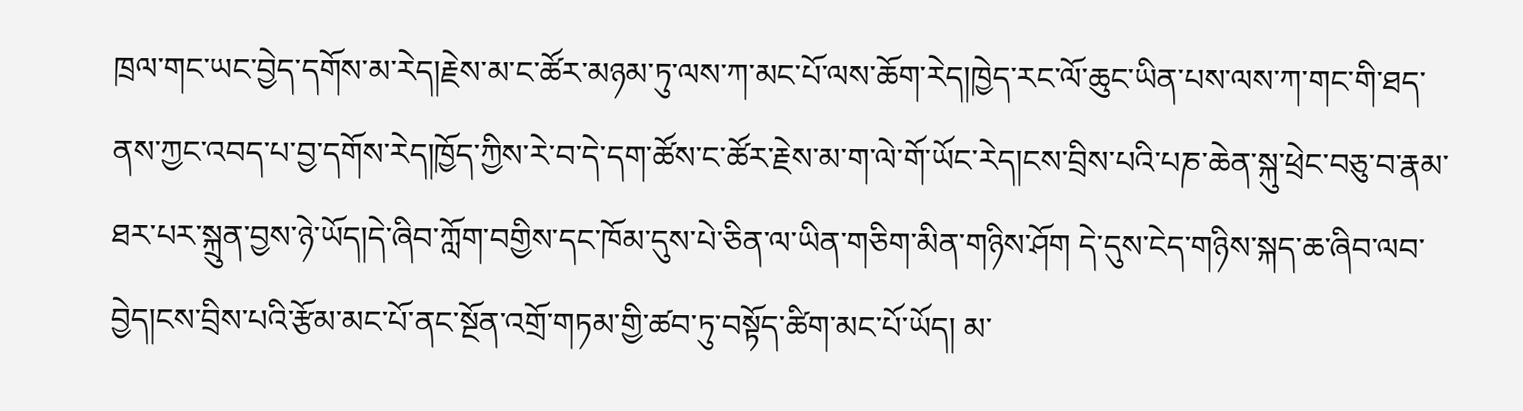ཁྲལ་གང་ཡང་བྱེད་དགོས་མ་རེད།རྗེས་མ་ང་ཚོར་མཉམ་ཏུ་ལས་ཀ་མང་པོ་ལས་ཆོག་རེད།ཁྱེད་རང་ལོ་ཆུང་ཡིན་པས་ལས་ཀ་གང་གི་ཐད་ནས་ཀྱང་འབད་པ་བྱ་དགོས་རེད།ཁྱོད་ཀྱིས་རེ་བ་དེ་དག་ཚོས་ང་ཚོར་རྗེས་མ་ག་ལེ་གོ་ཡོང་རེད།ངས་བྲིས་པའི་པཎ་ཆེན་སྐུ་ཕྲེང་བཅུ་བ་རྣམ་ཐར་པར་སྐྲུན་བྱས་ཉེ་ཡོད།དེ་ཞིབ་ཀློག་བགྱིས་དང་ཁོམ་དུས་པེ་ཅིན་ལ་ཡིན་གཅིག་མིན་གཉིས་ཤོག དེ་དུས་ངེད་གཉིས་སྐད་ཆ་ཞིབ་ལབ་བྱེད།ངས་བྲིས་པའི་རྩོམ་མང་པོ་ནང་སྔོན་འགྲོ་གཏམ་གྱི་ཚབ་ཏུ་བསྟོད་ཚིག་མང་པོ་ཡོད། མ་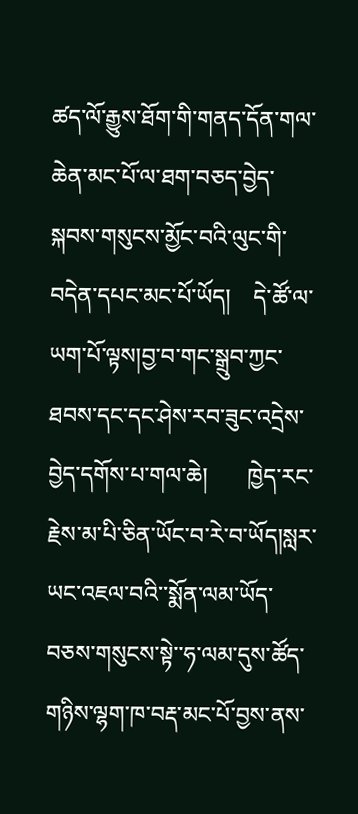ཚད་ལོ་རྒྱུས་ཐོག་གི་གནད་དོན་གལ་ཆེན་མང་པོ་ལ་ཐག་བཅད་བྱེད་སྐབས་གསུངས་མྱོང་བའི་ལུང་གི་བདེན་དཔང་མང་པོ་ཡོད།    དེ་ཚོ་ལ་ཡག་པོ་ལྟས།བྱ་བ་གང་སྒྲུབ་ཀྱང་ཐབས་དང་དང་ཤེས་རབ་ཟུང་འདྲེས་བྱེད་དགོས་པ་གལ་ཆེ།       ཁྱེད་རང་རྗེས་མ་པི་ཅིན་ཡོང་བ་རེ་བ་ཡོད།སླར་ཡང་འཇལ་བའི་་སྨོན་ལམ་ཡོད་བཅས་གསུངས་སྟེ་་ཧ་ལམ་དུས་ཚོད་གཉིས་ལྷག་ཁ་བརྡ་མང་པོ་བྱས་ནས་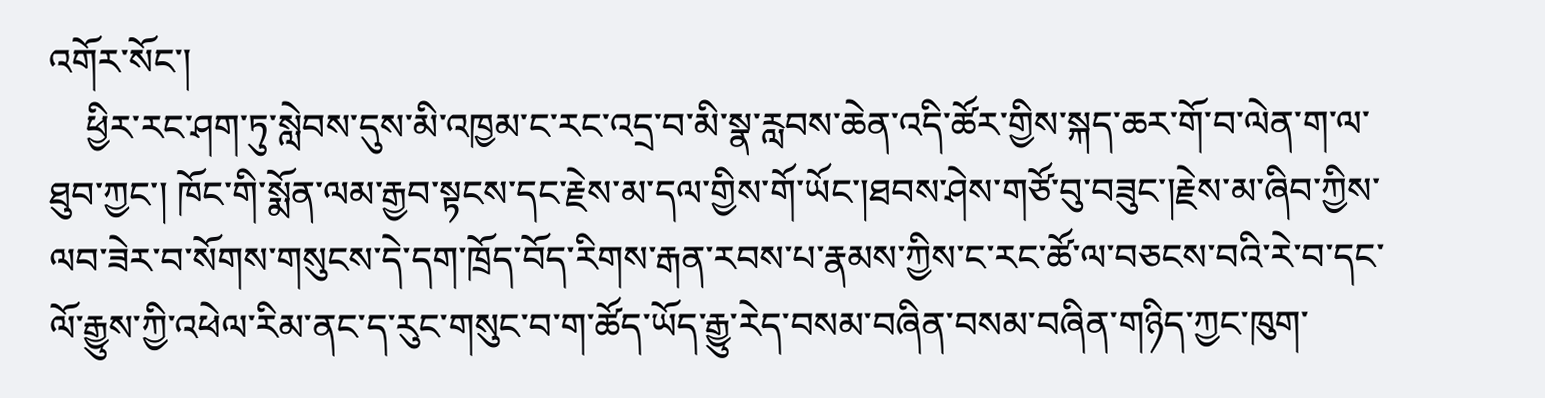འགོར་སོང་།
    ཕྱིར་རང་ཤག་ཏུ་སླེབས་དུས་མི་འཁྱམ་ང་རང་འདྲ་བ་མི་སྣ་རླབས་ཆེན་འདི་ཚོར་གྱིས་སྐད་ཆར་གོ་བ་ལེན་ག་ལ་ཐུབ་ཀྱང་། ཁོང་གི་སྨོན་ལམ་རྒྱབ་སྟངས་དང་རྗེས་མ་དལ་གྱིས་གོ་ཡོང་།ཐབས་ཤེས་གཙོ་བུ་བཟུང་།རྗེས་མ་ཞིབ་ཀྱིས་ལབ་ཟེར་བ་སོགས་གསུངས་དེ་དག་ཁྲོད་བོད་རིགས་རྒན་རབས་པ་རྣམས་ཀྱིས་ང་རང་ཚོ་ལ་བཅངས་བའི་རེ་བ་དང་ལོ་རྒྱུས་ཀྱི་འཕེལ་རིམ་ནང་ད་རུང་གསུང་བ་ག་ཚོད་ཡོད་རྒྱུ་རེད་བསམ་བཞིན་བསམ་བཞིན་གཉིད་ཀྱང་ཁུག་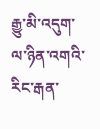རྒྱུ་མི་འདུག་ལ་ཉིན་འགའི་རིང་རྒན་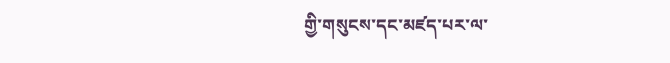གྱི་གསུངས་དང་མཛད་པར་ལ་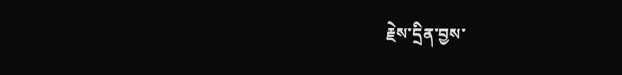རྗེས་དྲིན་བྱས་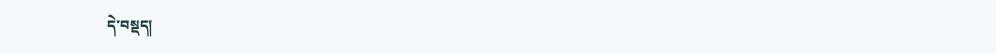དེ་བསྡད།